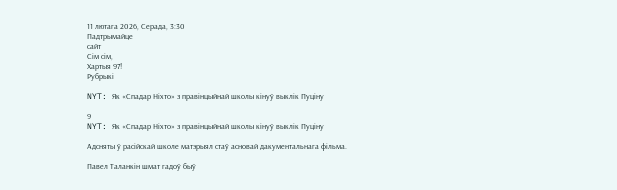11 лютага 2026, Серада, 3:30
Падтрымайце
сайт
Сім сім,
Хартыя 97!
Рубрыкі

NYT: Як «Спадар Ніхто» з правінцыйнай школы кінуў выклік Пуціну

9
NYT: Як «Спадар Ніхто» з правінцыйнай школы кінуў выклік Пуціну

Адсняты ў расійскай школе матэрыял стаў асновай дакументальнага фільма.

Павел Таланкін шмат гадоў быў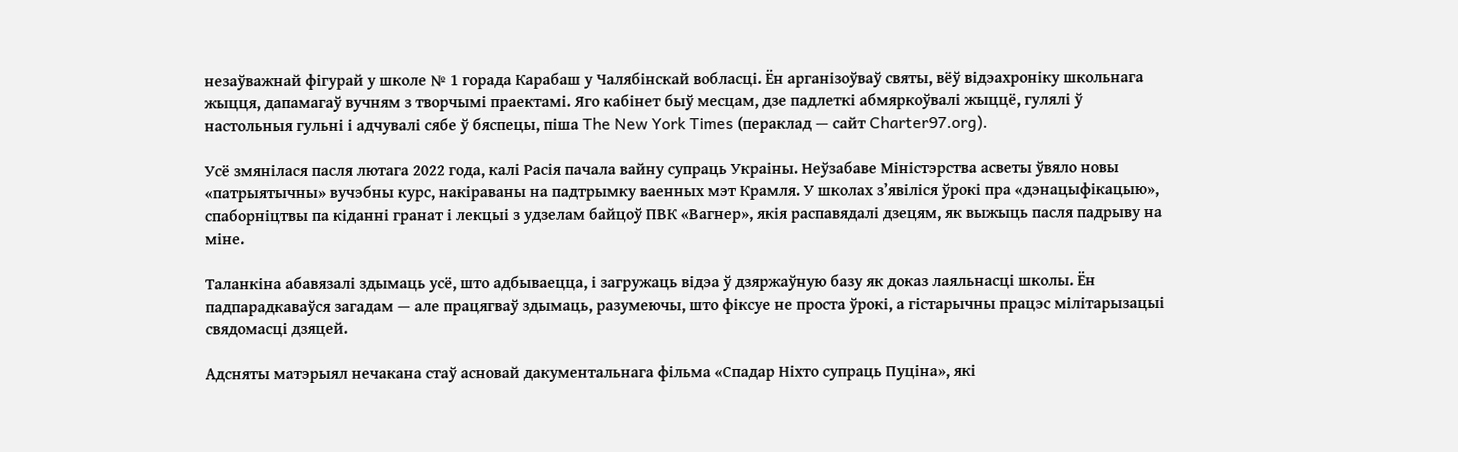незаўважнай фігурай у школе № 1 горада Карабаш у Чалябінскай вобласці. Ён арганізоўваў святы, вёў відэахроніку школьнага жыцця, дапамагаў вучням з творчымі праектамі. Яго кабінет быў месцам, дзе падлеткі абмяркоўвалі жыццё, гулялі ў настольныя гульні і адчувалі сябе ў бяспецы, піша The New York Times (пераклад — сайт Charter97.org).

Усё змянілася пасля лютага 2022 года, калі Расія пачала вайну супраць Украіны. Неўзабаве Міністэрства асветы ўвяло новы «патрыятычны» вучэбны курс, накіраваны на падтрымку ваенных мэт Крамля. У школах з’явіліся ўрокі пра «дэнацыфікацыю», спаборніцтвы па кіданні гранат і лекцыі з удзелам байцоў ПВК «Вагнер», якія распавядалі дзецям, як выжыць пасля падрыву на міне.

Таланкіна абавязалі здымаць усё, што адбываецца, і загружаць відэа ў дзяржаўную базу як доказ лаяльнасці школы. Ён падпарадкаваўся загадам — але працягваў здымаць, разумеючы, што фіксуе не проста ўрокі, а гістарычны працэс мілітарызацыі свядомасці дзяцей.

Адсняты матэрыял нечакана стаў асновай дакументальнага фільма «Спадар Ніхто супраць Пуціна», які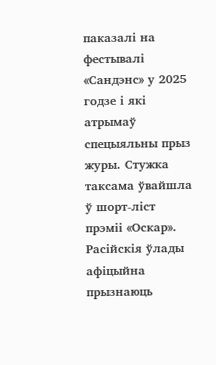паказалі на фестывалі «Сандэнс» у 2025 годзе і які атрымаў спецыяльны прыз журы. Стужка таксама ўвайшла ў шорт-ліст прэміі «Оскар». Расійскія ўлады афіцыйна прызнаюць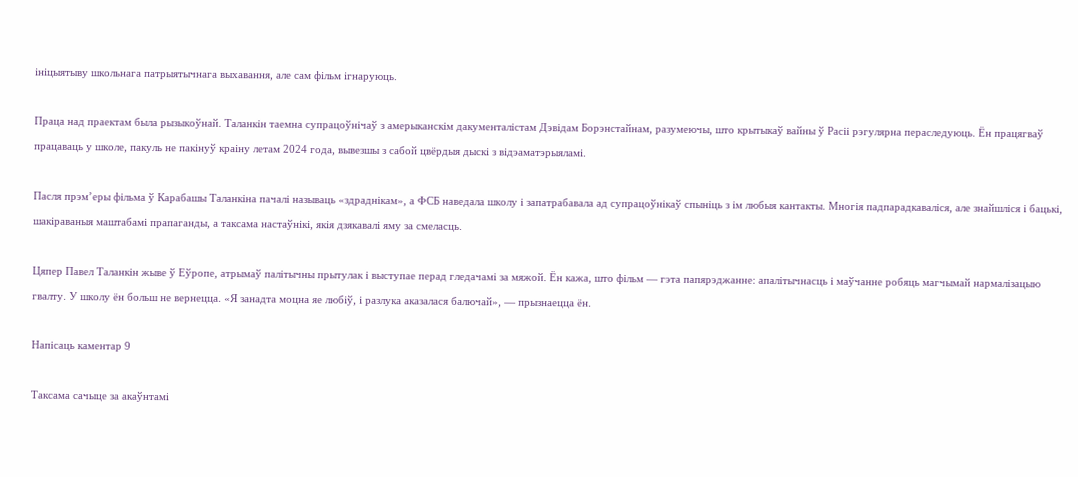ініцыятыву школьнага патрыятычнага выхавання, але сам фільм ігнаруюць.

Праца над праектам была рызыкоўнай. Таланкін таемна супрацоўнічаў з амерыканскім дакументалістам Дэвідам Борэнстайнам, разумеючы, што крытыкаў вайны ў Расіі рэгулярна пераследуюць. Ён працягваў працаваць у школе, пакуль не пакінуў краіну летам 2024 года, вывезшы з сабой цвёрдыя дыскі з відэаматэрыяламі.

Пасля прэм’еры фільма ў Карабашы Таланкіна пачалі называць «здраднікам», а ФСБ наведала школу і запатрабавала ад супрацоўнікаў спыніць з ім любыя кантакты. Многія падпарадкаваліся, але знайшліся і бацькі, шакіраваныя маштабамі прапаганды, а таксама настаўнікі, якія дзякавалі яму за смеласць.

Цяпер Павел Таланкін жыве ў Еўропе, атрымаў палітычны прытулак і выступае перад гледачамі за мяжой. Ён кажа, што фільм — гэта папярэджанне: апалітычнасць і маўчанне робяць магчымай нармалізацыю гвалту. У школу ён больш не вернецца. «Я занадта моцна яе любіў, і разлука аказалася балючай», — прызнаецца ён.

Напісаць каментар 9

Таксама сачыце за акаўнтамі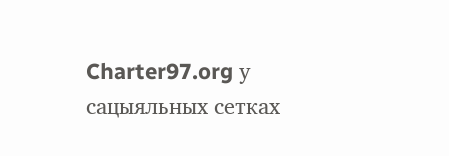Charter97.org у сацыяльных сетках